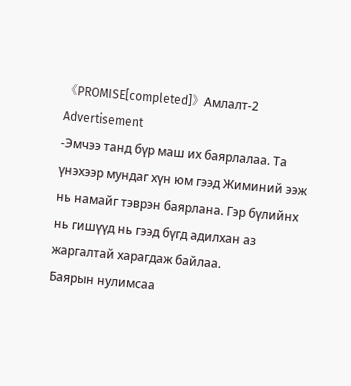《PROMISE[completed]》Амлалт-2
Advertisement
-Эмчээ танд бүр маш их баярлалаа. Та үнэхээр мундаг хүн юм гээд Жиминий ээж нь намайг тэврэн баярлана. Гэр бүлийнх нь гишүүд нь гээд бүгд адилхан аз жаргалтай харагдаж байлаа.
Баярын нулимсаа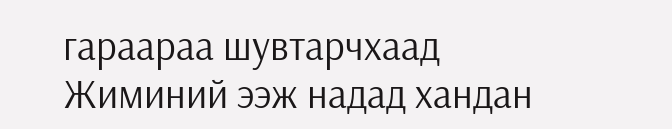гараараа шувтарчхаад Жиминий ээж надад хандан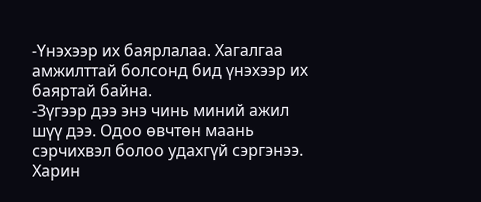-Үнэхээр их баярлалаа. Хагалгаа амжилттай болсонд бид үнэхээр их баяртай байна.
-Зүгээр дээ энэ чинь миний ажил шүү дээ. Одоо өвчтөн маань сэрчихвэл болоо удахгүй сэргэнээ. Харин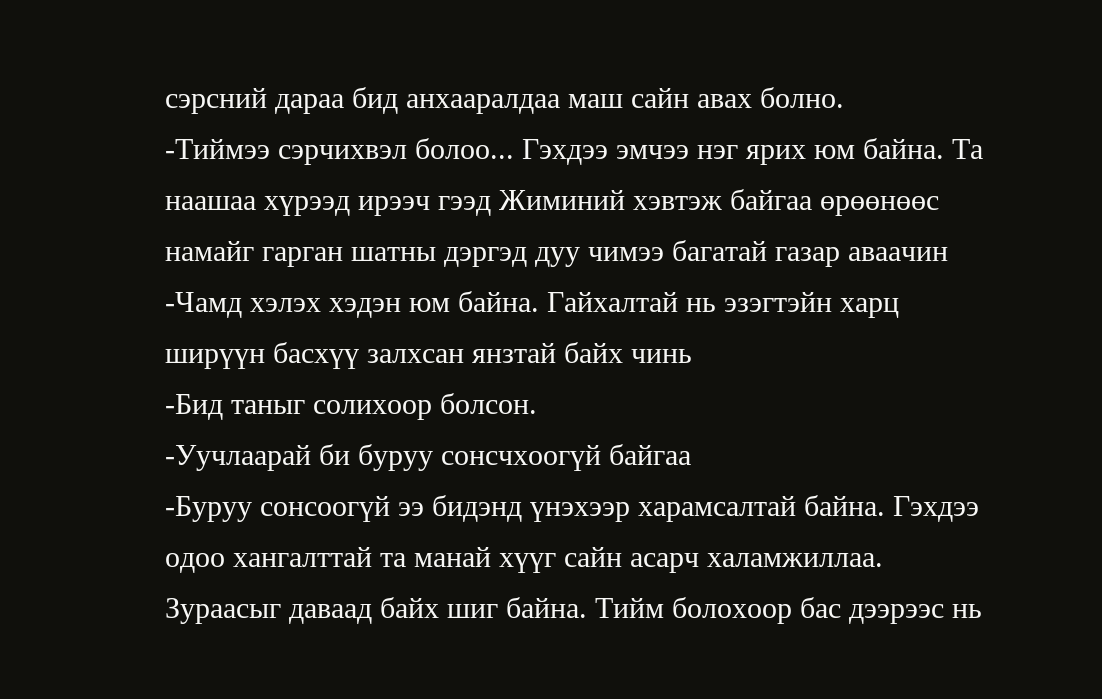сэрсний дараа бид анхааралдаа маш сайн авах болно.
-Тиймээ сэрчихвэл болоо... Гэхдээ эмчээ нэг ярих юм байна. Та наашаа хүрээд ирээч гээд Жиминий хэвтэж байгаа өрөөнөөс намайг гарган шатны дэргэд дуу чимээ багатай газар аваачин
-Чамд хэлэх хэдэн юм байна. Гайхалтай нь эзэгтэйн харц ширүүн басхүү залхсан янзтай байх чинь
-Бид таныг солихоор болсон.
-Уучлаарай би буруу сонсчхоогүй байгаа
-Буруу сонсоогүй ээ бидэнд үнэхээр харамсалтай байна. Гэхдээ одоо хангалттай та манай хүүг сайн асарч халамжиллаа. Зураасыг даваад байх шиг байна. Тийм болохоор бас дээрээс нь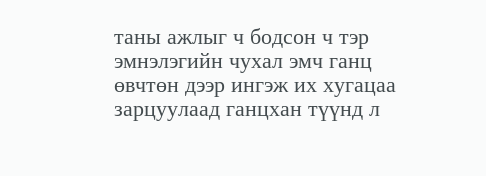таны ажлыг ч бодсон ч тэр эмнэлэгийн чухал эмч ганц өвчтөн дээр ингэж их хугацаа зарцуулаад ганцхан түүнд л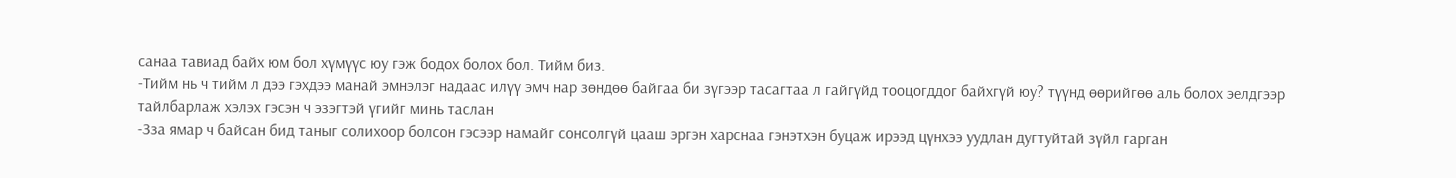санаа тавиад байх юм бол хүмүүс юу гэж бодох болох бол. Тийм биз.
-Тийм нь ч тийм л дээ гэхдээ манай эмнэлэг надаас илүү эмч нар зөндөө байгаа би зүгээр тасагтаа л гайгүйд тооцогддог байхгүй юу? түүнд өөрийгөө аль болох эелдгээр тайлбарлаж хэлэх гэсэн ч эзэгтэй үгийг минь таслан
-Зза ямар ч байсан бид таныг солихоор болсон гэсээр намайг сонсолгүй цааш эргэн харснаа гэнэтхэн буцаж ирээд цүнхээ уудлан дугтуйтай зүйл гарган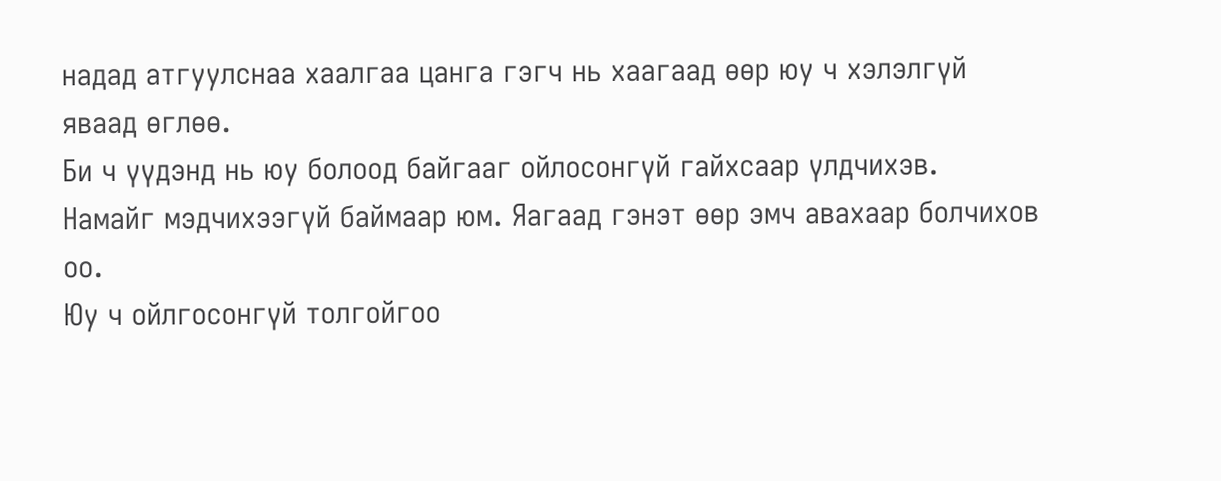надад атгуулснаа хаалгаа цанга гэгч нь хаагаад өөр юу ч хэлэлгүй яваад өглөө.
Би ч үүдэнд нь юу болоод байгааг ойлосонгүй гайхсаар үлдчихэв.
Намайг мэдчихээгүй баймаар юм. Яагаад гэнэт өөр эмч авахаар болчихов оо.
Юу ч ойлгосонгүй толгойгоо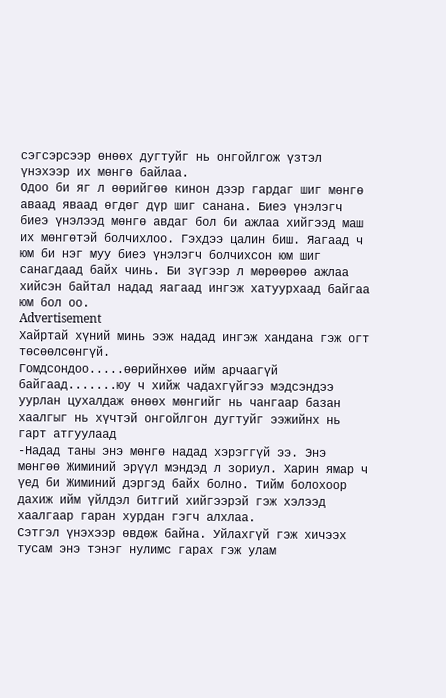сэгсэрсээр өнөөх дугтуйг нь онгойлгож үзтэл үнэхээр их мөнгө байлаа.
Одоо би яг л өөрийгөө кинон дээр гардаг шиг мөнгө аваад яваад өгдөг дүр шиг санана. Биеэ үнэлэгч биеэ үнэлээд мөнгө авдаг бол би ажлаа хийгээд маш их мөнгөтэй болчихлоо. Гэхдээ цалин биш. Яагаад ч юм би нэг муу биеэ үнэлэгч болчихсон юм шиг санагдаад байх чинь. Би зүгээр л мөрөөрөө ажлаа хийсэн байтал надад яагаад ингэж хатуурхаад байгаа юм бол оо.
Advertisement
Хайртай хүний минь ээж надад ингэж хандана гэж огт төсөөлсөнгүй.
Гомдсондоо.....өөрийнхөө ийм арчаагүй байгаад.......юу ч хийж чадахгүйгээ мэдсэндээ уурлан цухалдаж өнөөх мөнгийг нь чангаар базан хаалгыг нь хүчтэй онгойлгон дугтуйг ээжийнх нь гарт атгуулаад
-Надад таны энэ мөнгө надад хэрэггүй ээ. Энэ мөнгөө Жиминий эрүүл мэндэд л зориул. Харин ямар ч үед би Жиминий дэргэд байх болно. Тийм болохоор дахиж ийм үйлдэл битгий хийгээрэй гэж хэлээд хаалгаар гаран хурдан гэгч алхлаа.
Сэтгэл үнэхээр өвдөж байна. Уйлахгүй гэж хичээх тусам энэ тэнэг нулимс гарах гэж улам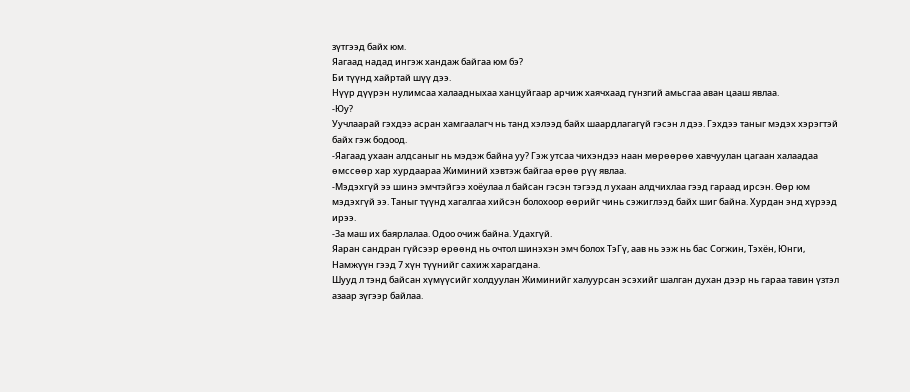зүтгээд байх юм.
Яагаад надад ингэж хандаж байгаа юм бэ?
Би түүнд хайртай шүү дээ.
Нүүр дүүрэн нулимсаа халаадныхаа ханцуйгаар арчиж хаячхаад гүнзгий амьсгаа аван цааш явлаа.
-Юу?
Уучлаарай гэхдээ асран хамгаалагч нь танд хэлээд байх шаардлагагүй гэсэн л дээ. Гэхдээ таныг мэдэх хэрэгтэй байх гэж бодоод.
-Яагаад ухаан алдсаныг нь мэдэж байна уу? Гэж утсаа чихэндээ наан мөрөөрөө хавчуулан цагаан халаадаа өмссөөр хар хурдаараа Жиминий хэвтэж байгаа өрөө рүү явлаа.
-Мэдэхгүй ээ шинэ эмчтэйгээ хоёулаа л байсан гэсэн тэгээд л ухаан алдчихлаа гээд гараад ирсэн. Өөр юм мэдэхгүй ээ. Таныг түүнд хагалгаа хийсэн болохоор өөрийг чинь сэжиглээд байх шиг байна. Хурдан энд хүрээд ирээ.
-За маш их баярлалаа. Одоо очиж байна. Удахгүй.
Яаран сандран гүйсээр өрөөнд нь очтол шинэхэн эмч болох ТэГү, аав нь ээж нь бас Согжин, Тэхён, Юнги, Намжүүн гээд 7 хүн түүнийг сахиж харагдана.
Шууд л тэнд байсан хүмүүсийг холдуулан Жиминийг халуурсан эсэхийг шалган духан дээр нь гараа тавин үзтэл азаар зүгээр байлаа.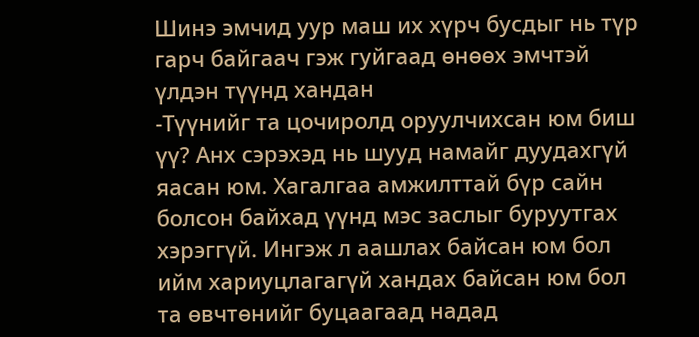Шинэ эмчид уур маш их хүрч бусдыг нь түр гарч байгаач гэж гуйгаад өнөөх эмчтэй үлдэн түүнд хандан
-Түүнийг та цочиролд оруулчихсан юм биш үү? Анх сэрэхэд нь шууд намайг дуудахгүй яасан юм. Хагалгаа амжилттай бүр сайн болсон байхад үүнд мэс заслыг буруутгах хэрэггүй. Ингэж л аашлах байсан юм бол ийм хариуцлагагүй хандах байсан юм бол та өвчтөнийг буцаагаад надад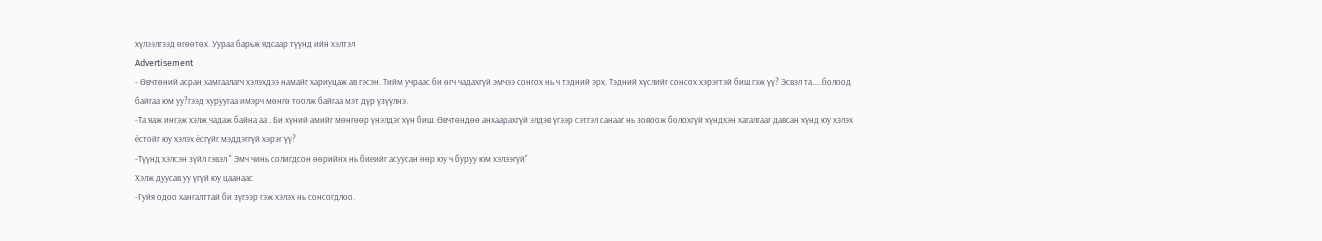хүлээлгээд өгөөтөх. Уураа барьж ядсаар түүнд ийн хэлтэл
Advertisement
- Өвчтөний асран хамгаалагч хэлэхдээ намайг хариуцаж ав гэсэн. Тийм учраас би өгч чадахгүй эмчээ сонгох нь ч тэдний эрх. Тэдний хүслийг сонсох хэрэгтэй биш гэж үү? Эсвэл та.....болоод байгаа юм уу?гээд хуруугаа имэрч мөнгө тоолж байгаа мэт дүр үзүүлнэ.
-Та яаж ингэж хэлж чадаж байна аа . Би хүний амийг мөнгөөр үнэлдэг хүн биш. Өвчтөндөө анхаарахгүй элдэв үгээр сэтгэл санааг нь зовоож болохгүй хүндхэн хагалгааг давсан хүнд юу хэлэх ёстойг юу хэлэх ёсгүйг мэддэггүй хэрэг үү?
-Түүнд хэлсэн зүйл гэвэл " Эмч чинь солигдсон өөрийнх нь биеийг асуусан өөр юу ч буруу юм хэлээгүй"
Хэлж дуусав уу үгүй юу цаанаас
-Гуйя одоо хангалттай би зүгээр гэж хэлэх нь сонсогдлоо.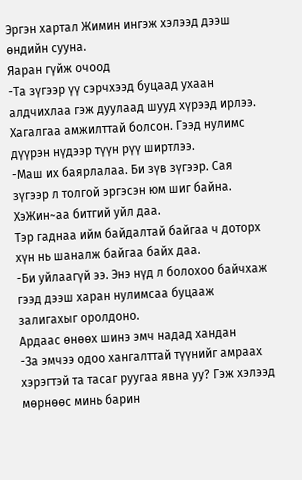Эргэн хартал Жимин ингэж хэлээд дээш өндийн сууна.
Яаран гүйж очоод
-Та зүгээр үү сэрчхээд буцаад ухаан алдчихлаа гэж дуулаад шууд хүрээд ирлээ. Хагалгаа амжилттай болсон. Гээд нулимс дүүрэн нүдээр түүн рүү ширтлээ.
-Маш их баярлалаа. Би зүв зүгээр. Сая зүгээр л толгой эргэсэн юм шиг байна. ХэЖин~аа битгий уйл даа.
Тэр гаднаа ийм байдалтай байгаа ч доторх хүн нь шаналж байгаа байх даа.
-Би уйлаагүй ээ. Энэ нүд л болохоо байчхаж гээд дээш харан нулимсаа буцааж залигахыг оролдоно.
Ардаас өнөөх шинэ эмч надад хандан
-За эмчээ одоо хангалттай түүнийг амраах хэрэгтэй та тасаг руугаа явна уу? Гэж хэлээд мөрнөөс минь барин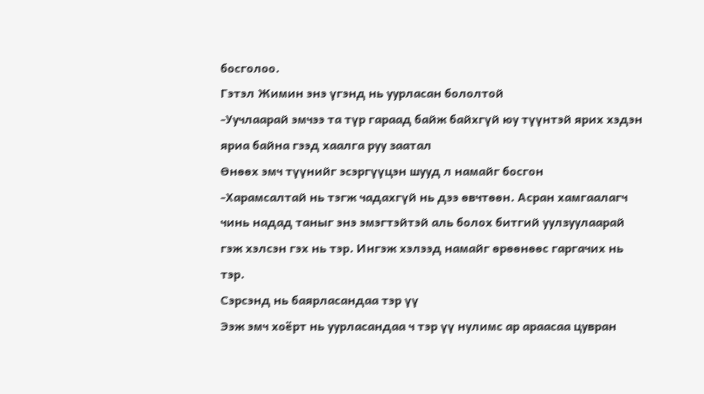босголоо.
Гэтэл Жимин энэ үгэнд нь уурласан бололтой
-Уучлаарай эмчээ та түр гараад байж байхгүй юу түүнтэй ярих хэдэн яриа байна гээд хаалга руу заатал
Өнөөх эмч түүнийг эсэргүүцэн шууд л намайг босгон
-Харамсалтай нь тэгж чадахгүй нь дээ өвчтөөн. Асран хамгаалагч чинь надад таныг энэ эмэгтэйтэй аль болох битгий уулзуулаарай гэж хэлсэн гэх нь тэр. Ингэж хэлээд намайг өрөөнөөс гаргачих нь тэр.
Сэрсэнд нь баярласандаа тэр үү
Ээж эмч хоёрт нь уурласандаа ч тэр үү нулимс ар араасаа цувран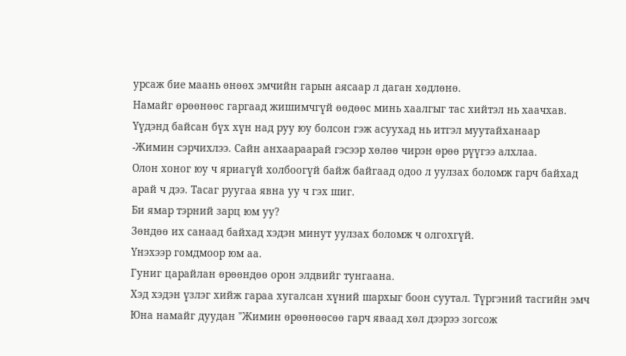урсаж бие маань өнөөх эмчийн гарын аясаар л даган хөдлөнө.
Намайг өрөөнөөс гаргаад жишимчгүй өөдөөс минь хаалгыг тас хийтэл нь хаачхав.
Үүдэнд байсан бүх хүн над руу юу болсон гэж асуухад нь итгэл муутайханаар
-Жимин сэрчихлээ. Сайн анхаараарай гэсээр хөлөө чирэн өрөө рүүгээ алхлаа.
Олон хоног юу ч яриагүй холбоогүй байж байгаад одоо л уулзах боломж гарч байхад арай ч дээ. Тасаг руугаа явна уу ч гэх шиг.
Би ямар тэрний зарц юм уу?
Зөндөө их санаад байхад хэдэн минут уулзах боломж ч олгохгүй.
Үнэхээр гомдмоор юм аа.
Гуниг царайлан өрөөндөө орон элдвийг тунгаана.
Хэд хэдэн үзлэг хийж гараа хугалсан хүний шархыг боон суутал. Түргэний тасгийн эмч Юна намайг дуудан "Жимин өрөөнөөсөө гарч яваад хөл дээрээ зогсож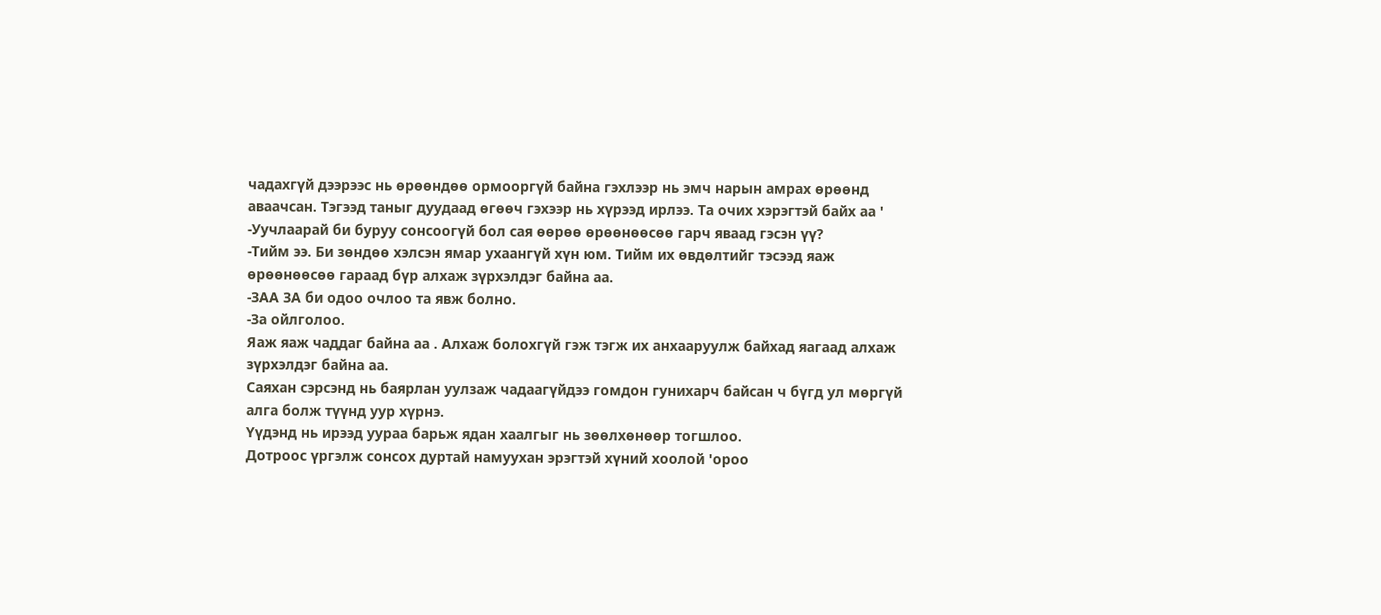чадахгүй дээрээс нь өрөөндөө ормооргүй байна гэхлээр нь эмч нарын амрах өрөөнд аваачсан. Тэгээд таныг дуудаад өгөөч гэхээр нь хүрээд ирлээ. Та очих хэрэгтэй байх аа '
-Уучлаарай би буруу сонсоогүй бол сая өөрөө өрөөнөөсөө гарч яваад гэсэн үү?
-Тийм ээ. Би зөндөө хэлсэн ямар ухаангүй хүн юм. Тийм их өвдөлтийг тэсээд яаж өрөөнөөсөө гараад бүр алхаж зүрхэлдэг байна аа.
-ЗАА ЗА би одоо очлоо та явж болно.
-За ойлголоо.
Яаж яаж чаддаг байна аа . Алхаж болохгүй гэж тэгж их анхааруулж байхад яагаад алхаж зүрхэлдэг байна аа.
Саяхан сэрсэнд нь баярлан уулзаж чадаагүйдээ гомдон гунихарч байсан ч бүгд ул мөргүй алга болж түүнд уур хүрнэ.
Үүдэнд нь ирээд уураа барьж ядан хаалгыг нь зөөлхөнөөр тогшлоо.
Дотроос үргэлж сонсох дуртай намуухан эрэгтэй хүний хоолой 'ороо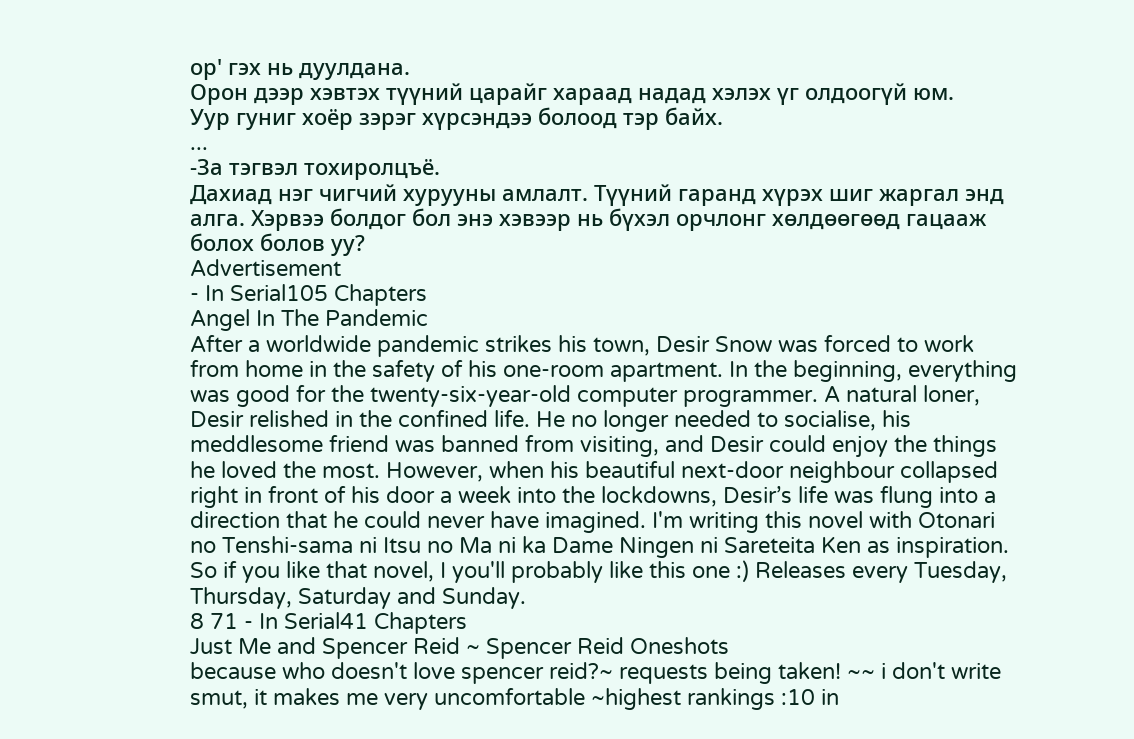ор' гэх нь дуулдана.
Орон дээр хэвтэх түүний царайг хараад надад хэлэх үг олдоогүй юм.
Уур гуниг хоёр зэрэг хүрсэндээ болоод тэр байх.
...
-За тэгвэл тохиролцъё.
Дахиад нэг чигчий хурууны амлалт. Түүний гаранд хүрэх шиг жаргал энд алга. Хэрвээ болдог бол энэ хэвээр нь бүхэл орчлонг хөлдөөгөөд гацааж болох болов уу?
Advertisement
- In Serial105 Chapters
Angel In The Pandemic
After a worldwide pandemic strikes his town, Desir Snow was forced to work from home in the safety of his one-room apartment. In the beginning, everything was good for the twenty-six-year-old computer programmer. A natural loner, Desir relished in the confined life. He no longer needed to socialise, his meddlesome friend was banned from visiting, and Desir could enjoy the things he loved the most. However, when his beautiful next-door neighbour collapsed right in front of his door a week into the lockdowns, Desir’s life was flung into a direction that he could never have imagined. I'm writing this novel with Otonari no Tenshi-sama ni Itsu no Ma ni ka Dame Ningen ni Sareteita Ken as inspiration. So if you like that novel, I you'll probably like this one :) Releases every Tuesday, Thursday, Saturday and Sunday.
8 71 - In Serial41 Chapters
Just Me and Spencer Reid ~ Spencer Reid Oneshots
because who doesn't love spencer reid?~ requests being taken! ~~ i don't write smut, it makes me very uncomfortable ~highest rankings :10 in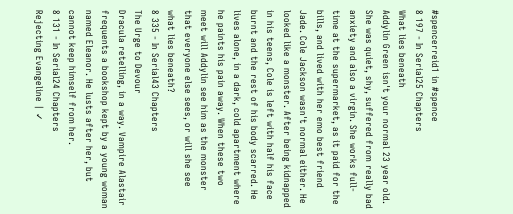#spencerreid1 in #spence
8 197 - In Serial25 Chapters
What lies beneath
Addylin Green isn't your normal 23 year old. She was quiet, shy, suffered from really bad anxiety and also a virgin. She works full-time at the supermarket, as it paid for the bills, and lived with her emo best friend Jade. Cole Jackson wasn't normal either. He looked like a monster. After being kidnapped in his teens, Cole is left with half his face burnt and the rest of his body scarred. He lives alone, in a dark, cold apartment where he paints his pain away. When these two meet will Addylin see him as the monster that everyone else sees, or will she see what lies beneath?
8 335 - In Serial43 Chapters
The Urge to Devour
Dracula retelling, in a way. Vampire Alastair frequents a bookshop kept by a young woman named Eleanor. He lusts after her, but cannot keep himself from her.
8 131 - In Serial24 Chapters
Rejecting Evangeline | ✓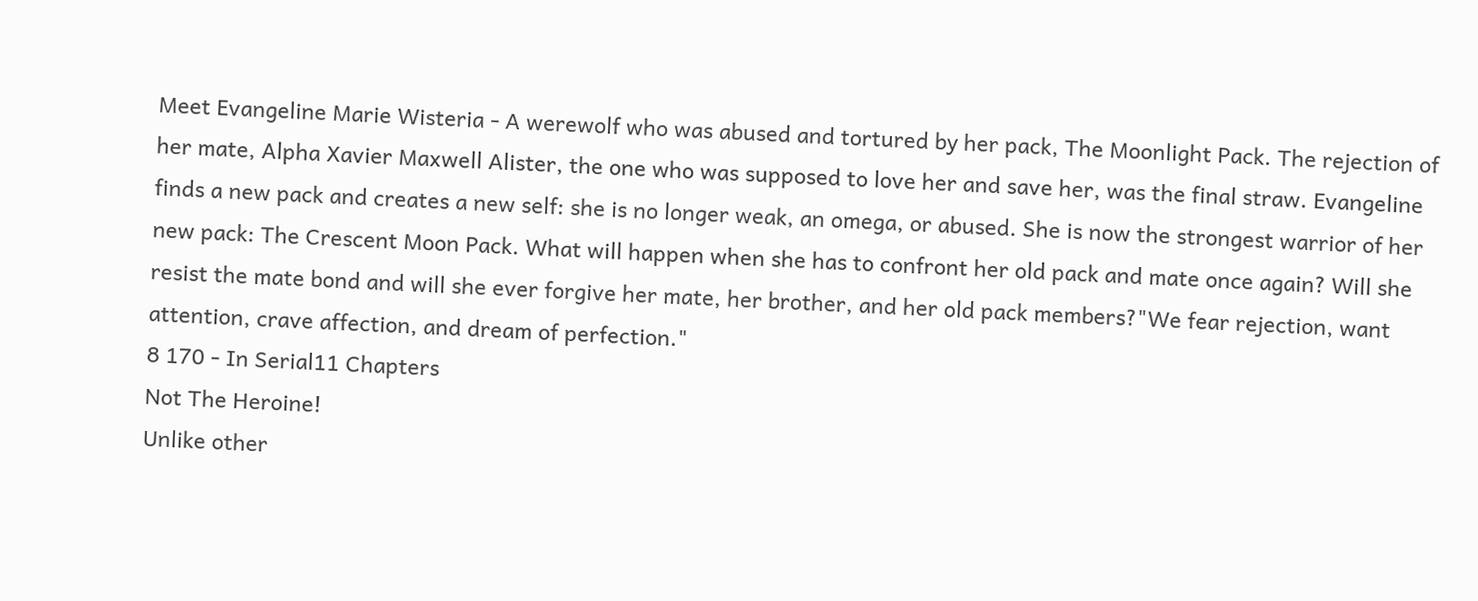Meet Evangeline Marie Wisteria - A werewolf who was abused and tortured by her pack, The Moonlight Pack. The rejection of her mate, Alpha Xavier Maxwell Alister, the one who was supposed to love her and save her, was the final straw. Evangeline finds a new pack and creates a new self: she is no longer weak, an omega, or abused. She is now the strongest warrior of her new pack: The Crescent Moon Pack. What will happen when she has to confront her old pack and mate once again? Will she resist the mate bond and will she ever forgive her mate, her brother, and her old pack members?"We fear rejection, want attention, crave affection, and dream of perfection."
8 170 - In Serial11 Chapters
Not The Heroine!
Unlike other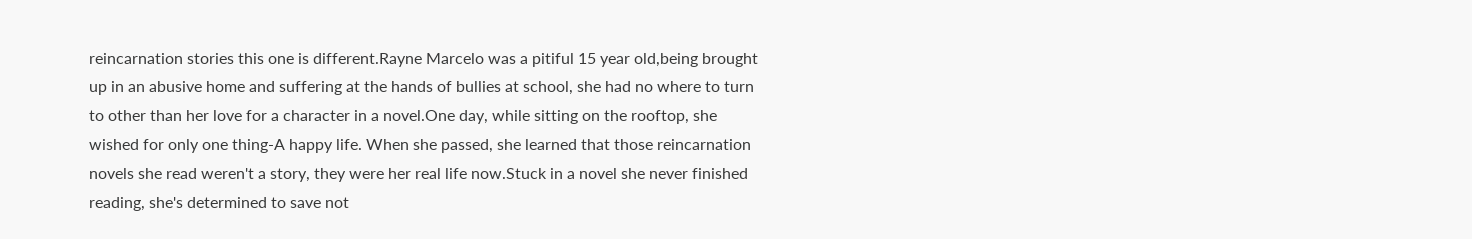reincarnation stories this one is different.Rayne Marcelo was a pitiful 15 year old,being brought up in an abusive home and suffering at the hands of bullies at school, she had no where to turn to other than her love for a character in a novel.One day, while sitting on the rooftop, she wished for only one thing-A happy life. When she passed, she learned that those reincarnation novels she read weren't a story, they were her real life now.Stuck in a novel she never finished reading, she's determined to save not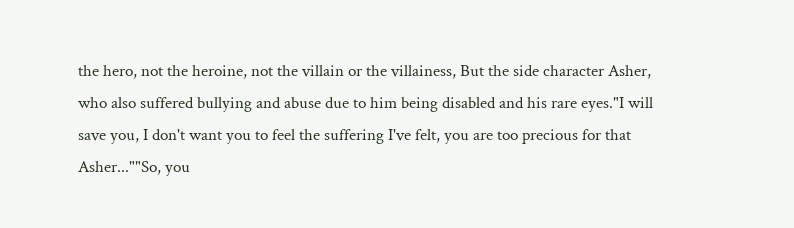the hero, not the heroine, not the villain or the villainess, But the side character Asher, who also suffered bullying and abuse due to him being disabled and his rare eyes."I will save you, I don't want you to feel the suffering I've felt, you are too precious for that Asher...""So, you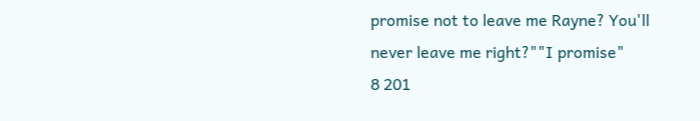promise not to leave me Rayne? You'll never leave me right?""I promise"
8 201